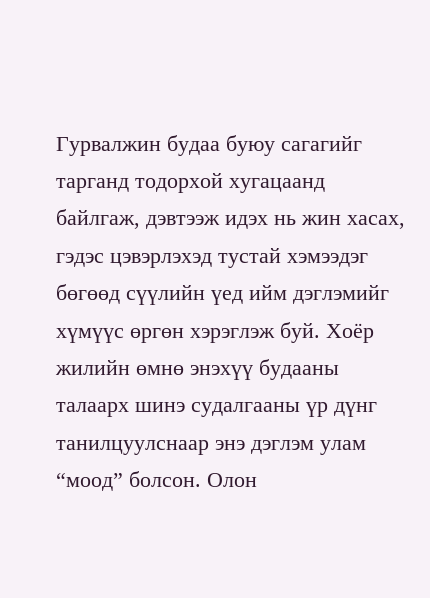Гурвалжин будаа буюу сагагийг тарганд тодорхой хугацаанд байлгаж, дэвтээж идэх нь жин хасах, гэдэс цэвэрлэхэд тустай хэмээдэг бөгөөд сүүлийн үед ийм дэглэмийг хүмүүс өргөн хэрэглэж буй. Хоёр жилийн өмнө энэхүү будааны талаарх шинэ судалгааны үр дүнг танилцуулснаар энэ дэглэм улам “моод” болсон. Олон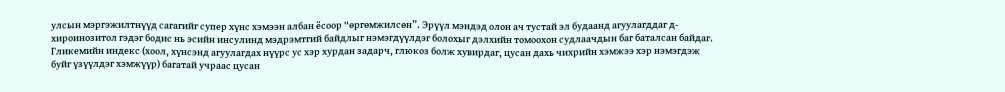улсын мэргэжилтнүүд сагагийг супер хүнс хэмээн албан ёсоор “өргөмжилсөн”. Эрүүл мэндэд олон ач тустай эл будаанд агуулагддаг д-хироинозитол гэдэг бодис нь эсийн инсулинд мэдрэмтгий байдлыг нэмэгдүүлдэг болохыг дэлхийн томоохон судлаачдын баг баталсан байдаг. Гликемийн индекс (хоол, хүнсэнд агуулагдах нүүрс ус хэр хурдан задарч, глюкоз болж хувирдаг, цусан дахь чихрийн хэмжээ хэр нэмэгдэж буйг үзүүлдэг хэмжүүр) багатай учраас цусан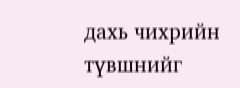дахь чихрийн түвшнийг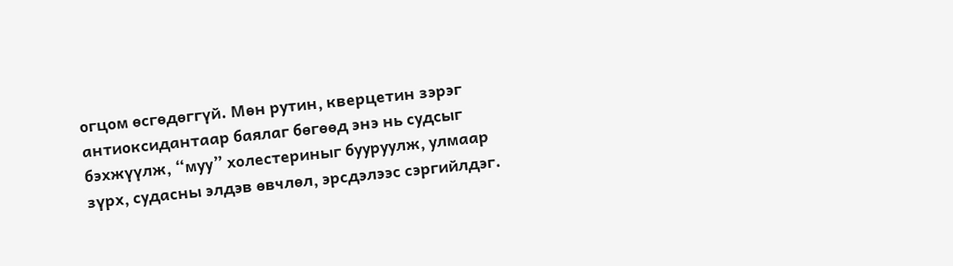огцом өсгөдөггүй. Мөн рутин, кверцетин зэрэг антиоксидантаар баялаг бөгөөд энэ нь судсыг бэхжүүлж, “муу” холестериныг бууруулж, улмаар зүрх, судасны элдэв өвчлөл, эрсдэлээс сэргийлдэг.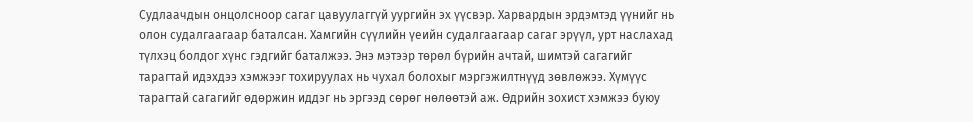Судлаачдын онцолсноор сагаг цавуулаггүй уургийн эх үүсвэр. Харвардын эрдэмтэд үүнийг нь олон судалгаагаар баталсан. Хамгийн сүүлийн үеийн судалгаагаар сагаг эрүүл, урт наслахад түлхэц болдог хүнс гэдгийг баталжээ. Энэ мэтээр төрөл бүрийн ачтай, шимтэй сагагийг тарагтай идэхдээ хэмжээг тохируулах нь чухал болохыг мэргэжилтнүүд зөвлөжээ. Хүмүүс тарагтай сагагийг өдөржин иддэг нь эргээд сөрөг нөлөөтэй аж. Өдрийн зохист хэмжээ буюу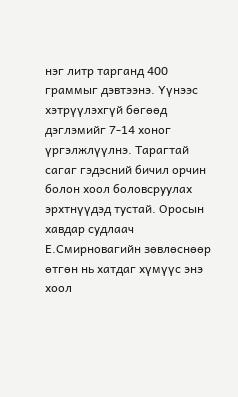нэг литр тарганд 400 граммыг дэвтээнэ. Үүнээс хэтрүүлэхгүй бөгөөд дэглэмийг 7-14 хоног үргэлжлүүлнэ. Тарагтай сагаг гэдэсний бичил орчин болон хоол боловсруулах эрхтнүүдэд тустай. Оросын хавдар судлаач Е.Смирновагийн зөвлөснөөр өтгөн нь хатдаг хүмүүс энэ хоол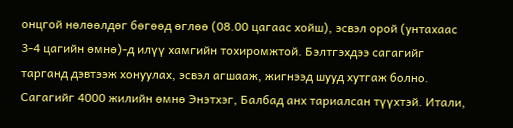онцгой нөлөөлдөг бөгөөд өглөө (08.00 цагаас хойш), эсвэл орой (унтахаас 3-4 цагийн өмнө)-д илүү хамгийн тохиромжтой. Бэлтгэхдээ сагагийг тарганд дэвтээж хонуулах, эсвэл агшааж, жигнээд шууд хутгаж болно.
Сагагийг 4000 жилийн өмнө Энэтхэг, Балбад анх тариалсан түүхтэй. Итали,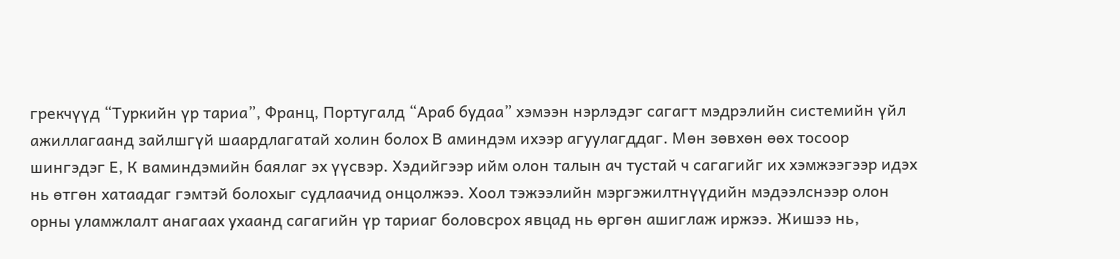грекчүүд “Туркийн үр тариа”, Франц, Португалд “Араб будаа” хэмээн нэрлэдэг сагагт мэдрэлийн системийн үйл ажиллагаанд зайлшгүй шаардлагатай холин болох В аминдэм ихээр агуулагддаг. Мөн зөвхөн өөх тосоор шингэдэг Е, К ваминдэмийн баялаг эх үүсвэр. Хэдийгээр ийм олон талын ач тустай ч сагагийг их хэмжээгээр идэх нь өтгөн хатаадаг гэмтэй болохыг судлаачид онцолжээ. Хоол тэжээлийн мэргэжилтнүүдийн мэдээлснээр олон орны уламжлалт анагаах ухаанд сагагийн үр тариаг боловсрох явцад нь өргөн ашиглаж иржээ. Жишээ нь,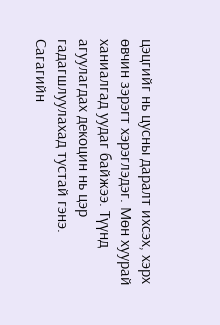цэцгийг нь цусны даралт ихсэх, хэрх өвчин зэрэгт хэрэглэдэг. Мөн хуурай ханиалгад уудаг байжээ. Түүнд агуулагдах декоцин нь цэр гадагшлуулахад тустай гэнэ.
Сагагийн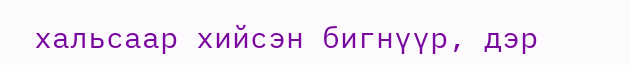хальсаар хийсэн бигнүүр, дэр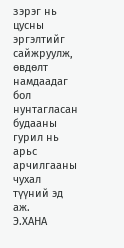зэрэг нь цусны эргэлтийг сайжруулж, өвдөлт намдаадаг бол нунтагласан будааны гурил нь арьс арчилгааны чухал түүний эд аж.
Э.ХАНА